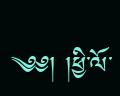༄༅། །ཕྱི་ལོ་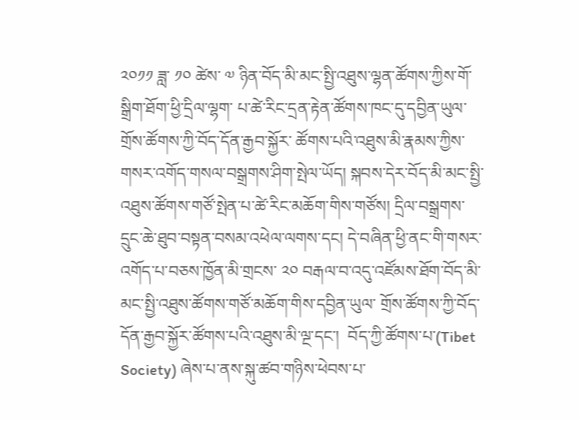༢༠༡༡ ཟླ་ ༡༠ ཚེས་ ༧ ཉིན་བོད་མི་མང་སྤྱི་འཐུས་ལྷན་ཚོགས་ཀྱིས་གོ་སྒྲིག་ཐོག་ཕྱི་དྲིལ་ལྷག་ པ་ཚེ་རིང་དྲན་རྟེན་ཚོགས་ཁང་དུ་དབྱིན་ཡུལ་གྲོས་ཚོགས་ཀྱི་བོད་དོན་རྒྱབ་སྐྱོར་ ཚོགས་པའི་འཐུས་མི་རྣམས་ཀྱིས་གསར་འགོད་གསལ་བསྒྲགས་ཤིག་སྤེལ་ཡོད། སྐབས་དེར་བོད་མི་མང་སྤྱི་འཐུས་ཚོགས་གཙོ་སྤེན་པ་ཚེ་རིང་མཆོག་གིས་གཙོས། དྲིལ་བསྒྲགས་དྲུང་ཆེ་ཐུབ་བསྟན་བསམ་འཕེལ་ལགས་དང། དེ་བཞིན་ཕྱི་ནང་གི་གསར་འགོད་པ་བཅས་ཁྱོན་མི་གྲངས་ ༢༠ བརྒལ་བ་འདུ་འཛོམས་ཐོག་བོད་མི་མང་སྤྱི་འཐུས་ཚོགས་གཙོ་མཆོག་གིས་དབྱིན་ཡུལ་ གྲོས་ཚོགས་ཀྱི་བོད་དོན་རྒྱབ་སྐྱོར་ཚོགས་པའི་འཐུས་མི་ལྔ་དང་།  བོད་ཀྱི་ཚོགས་པ་(Tibet Society) ཞེས་པ་ནས་སྐུ་ཚབ་གཉིས་ཕེབས་པ་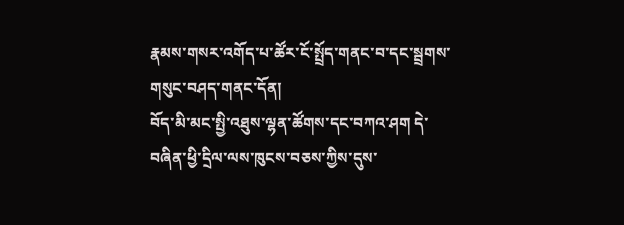རྣམས་གསར་འགོད་པ་ཚོར་ངོ་སྤྲོད་གནང་བ་དང་སྦྲགས་ གསུང་བཤད་གནང་དོན།
བོད་མི་མང་སྤྱི་འཐུས་ལྷན་ཚོགས་དང་བཀའ་ཤག དེ་བཞིན་ཕྱི་དྲིལ་ལས་ཁུངས་བཅས་ཀྱིས་དུས་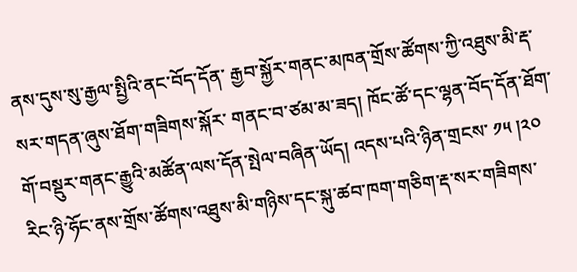ནས་དུས་སུ་རྒྱལ་སྤྱིའི་ནང་བོད་དོན་ རྒྱབ་སྐྱོར་གནང་མཁན་གྲོས་ཚོགས་ཀྱི་འཐུས་མི་རྡ་སར་གདན་ཞུས་ཐོག་གཟིགས་སྐོར་ གནང་བ་ཙམ་མ་ཟད། ཁོང་ཚོ་དང་ལྷན་བོད་དོན་ཐོག་གོ་བསྡུར་གནང་རྒྱུའི་མཚོན་ལས་དོན་སྤེལ་བཞིན་ཡོད། འདས་པའི་ཉིན་གྲངས་ ༡༥ །༢༠ རིང་ཉི་ཧོང་ནས་གྲོས་ཚོགས་འཐུས་མི་གཉིས་དང་སྐུ་ཚབ་ཁག་གཅིག་རྡ་སར་གཟིགས་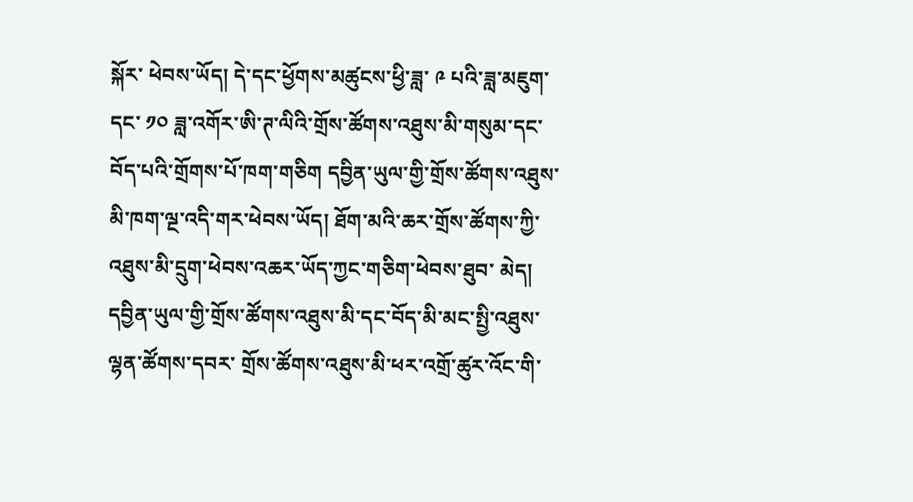སྐོར་ ཕེབས་ཡོད། དེ་དང་ཕྱོགས་མཚུངས་ཕྱི་ཟླ་ ༩ པའི་ཟླ་མཇུག་དང་ ༡༠ ཟླ་འགོར་ཨི་ཊ་ལིའི་གྲོས་ཚོགས་འཐུས་མི་གསུམ་དང་བོད་པའི་གྲོགས་པོ་ཁག་གཅིག དབྱིན་ཡུལ་གྱི་གྲོས་ཚོགས་འཐུས་མི་ཁག་ལྔ་འདི་གར་ཕེབས་ཡོད། ཐོག་མའི་ཆར་གྲོས་ཚོགས་ཀྱི་འཐུས་མི་དྲུག་ཕེབས་འཆར་ཡོད་ཀྱང་གཅིག་ཕེབས་ཐུབ་ མེད།  དབྱིན་ཡུལ་གྱི་གྲོས་ཚོགས་འཐུས་མི་དང་བོད་མི་མང་སྤྱི་འཐུས་ལྷན་ཚོགས་དབར་ གྲོས་ཚོགས་འཐུས་མི་ཕར་འགྲོ་ཚུར་འོང་གི་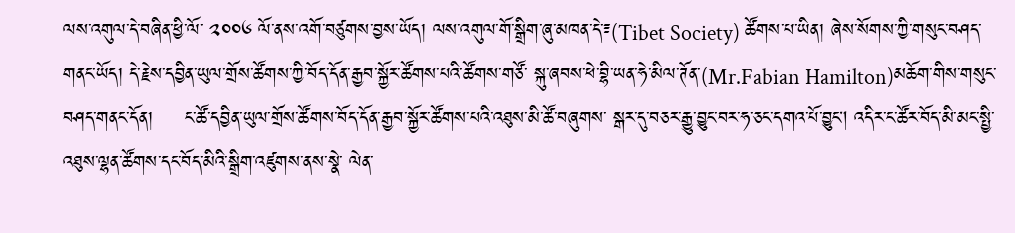ལས་འགུལ་དེ་བཞིན་ཕྱི་ལོ་ ༢༠༠༦ ལོ་ནས་འགོ་བཙུགས་བྱས་ཡོད། ལས་འགུལ་གོ་སྒྲིག་ཞུ་མཁན་དེ་༴(Tibet Society) ཚོགས་པ་ཡིན། ཞེས་སོགས་ཀྱི་གསུང་བཤད་གནང་ཡོད། དེ་རྗེས་དབྱིན་ཡུལ་གྲོས་ཚོགས་ཀྱི་བོད་དོན་རྒྱབ་སྐྱོར་ཚོགས་པའི་ཚོགས་གཙོ་ སྐུ་ཞབས་ཕེ་བྷི་ཡན་ཧེ་མིལ་ཊོན་(Mr.Fabian Hamilton)མཆོག་གིས་གསུང་བཤད་གནང་དོན།     ང་ཚོ་དབྱིན་ཡུལ་གྲོས་ཚོགས་བོད་དོན་རྒྱབ་སྐྱོར་ཚོགས་པའི་འཐུས་མི་ཚོ་བཞུགས་ སྒར་དུ་བཅར་རྒྱུ་བྱུང་བར་ཧ་ཅང་དགའ་པོ་བྱུང། འདིར་ང་ཚོར་བོད་མི་མང་སྤྱི་འཐུས་ལྷན་ཚོགས་དང་བོད་མིའི་སྒྲིག་འཛུགས་ནས་སྣེ་ ལེན་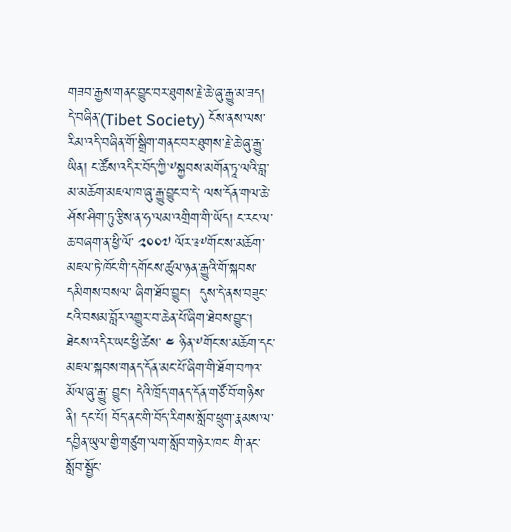གཟབ་རྒྱས་གནང་བྱུང་བར་ཐུགས་རྗེ་ཆེ་ཞུ་རྒྱུ་མ་ཟད། དེ་བཞིན་(Tibet Society) ངོས་ནས་ལས་རིམ་འདི་བཞིན་གོ་སྒྲིག་གནང་བར་ཐུགས་རྗེ་ཆེ་ཞུ་རྒྱུ་ཡིན། ང་ཚོས་འདིར་བོད་ཀྱི་༸སྐྱབས་མགོན་ཏཱ་ལའི་བླ་མ་མཆོག་མཇལ་ཁ་ཞུ་རྒྱུ་བྱུང་བ་དེ་ ལས་དོན་གལ་ཆེ་ཤོས་ཤིག་ཏུ་རྩིས་ན་ཧ་ལམ་འགྲིག་གི་ཡོད། ང་རང་ལ་ཆ་བཞག་ན་ཕྱི་ལོ་ ༢༠༠༧ ལོར་༉༸གོང་ས་མཆོག་མཇལ་ཏེ་ཁོང་གི་དགོངས་ཚུལ་ཉན་རྒྱུའི་གོ་སྐབས་དམིགས་བསལ་ ཞིག་ཐོབ་བྱུང།  དུས་དེ་ནས་བཟུང་ངའི་བསམ་བློར་འགྱུར་བ་ཆེན་པོ་ཞིག་ཐེབས་བྱུང།  ཐེངས་འདིར་ཡང་ཕྱི་ཚེས་ ༤ ཉིན་༸གོང་ས་མཆོག་དང་མཇལ་སྐབས་གནད་དོན་མང་པོ་ཞིག་གི་ཐོག་བཀའ་མོལ་ཞུ་རྒྱུ་ བྱུང། དེའི་ཁྲོད་གནད་དོན་གཙོ་བོ་གཉིས་ནི། དང་པོ། བོད་ནང་གི་བོད་རིགས་སློབ་ཕྲུག་རྣམས་ལ་དབྱིན་ཡུལ་གྱི་གཙུག་ལག་སློབ་གཉེར་ཁང་ གི་ནང་སློབ་སྦྱོང་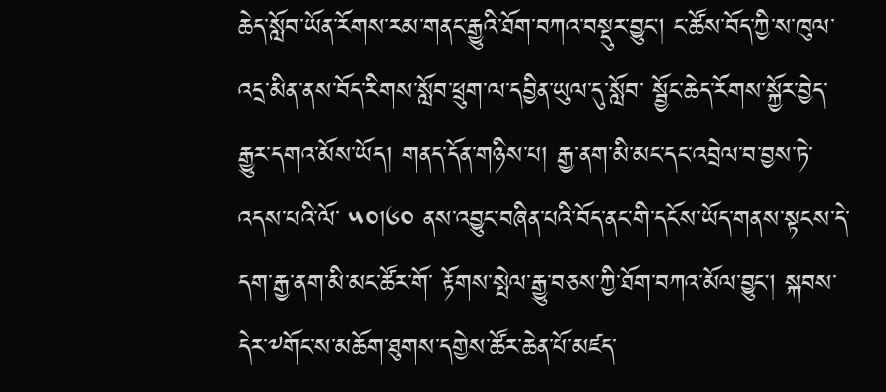ཆེད་སློབ་ཡོན་རོགས་རམ་གནང་རྒྱུའི་ཐོག་བཀའ་བསྡུར་བྱུང། ང་ཚོས་བོད་ཀྱི་ས་ཁུལ་འདྲ་མིན་ནས་བོད་རིགས་སློབ་ཕྲུག་ལ་དབྱིན་ཡུལ་དུ་སློབ་ སྦྱོང་ཆེད་རོགས་སྐྱོར་བྱེད་རྒྱུར་དགའ་མོས་ཡོད། གནད་དོན་གཉིས་པ། རྒྱ་ནག་མི་མང་དང་འབྲེལ་བ་བྱས་ཏེ་འདས་པའི་ལོ་ ༥༠།༦༠ ནས་འབྱུང་བཞིན་པའི་བོད་ནང་གི་དངོས་ཡོད་གནས་སྟངས་དེ་དག་རྒྱ་ནག་མི་མང་ཚོར་གོ་ རྟོགས་སྤེལ་རྒྱུ་བཅས་ཀྱི་ཐོག་བཀའ་མོལ་བྱུང། སྐབས་དེར་༸གོང་ས་མཆོག་ཐུགས་དགྱེས་ཚོར་ཆེན་པོ་མཛད་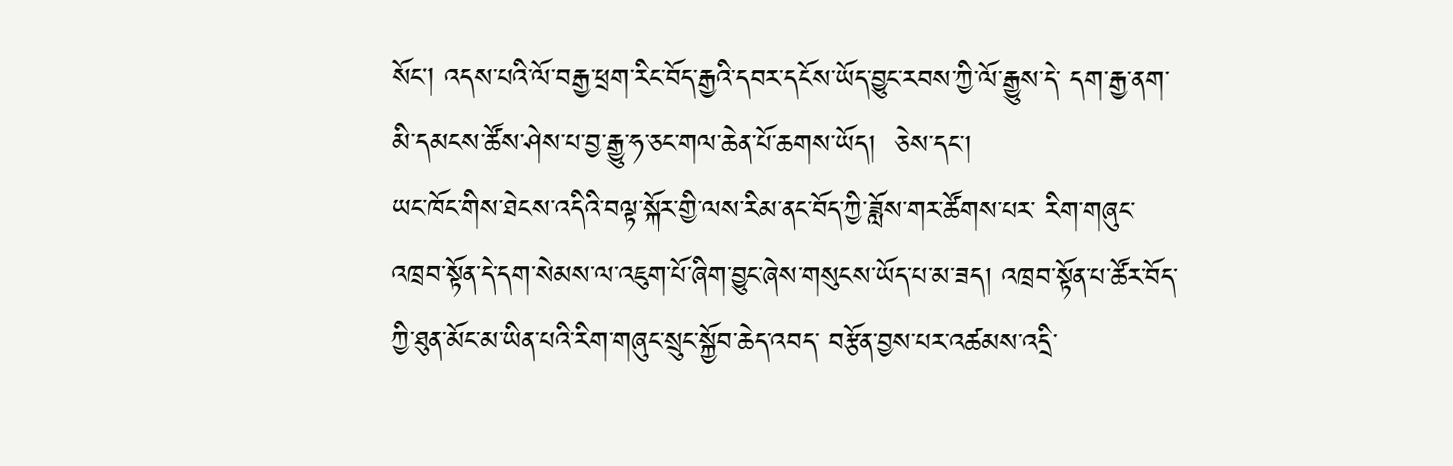སོང། འདས་པའི་ལོ་བརྒྱ་ཕྲག་རིང་བོད་རྒྱའི་དབར་དངོས་ཡོད་བྱུང་རབས་ཀྱི་ལོ་རྒྱུས་དེ་ དག་རྒྱ་ནག་མི་དམངས་ཚོས་ཤེས་པ་བྱ་རྒྱུ་ཧ་ཅང་གལ་ཆེན་པོ་ཆགས་ཡོད།  ཅེས་དང་།
ཡང་ཁོང་གིས་ཐེངས་འདིའི་བལྟ་སྐོར་གྱི་ལས་རིམ་ནང་བོད་ཀྱི་ཟློས་གར་ཚོགས་པར་ རིག་གཞུང་འཁྲབ་སྟོན་དེ་དག་སེམས་ལ་འཇུག་པོ་ཞིག་བྱུང་ཞེས་གསུངས་ཡོད་པ་མ་ཟད། འཁྲབ་སྟོན་པ་ཚོར་བོད་ཀྱི་ཐུན་མོང་མ་ཡིན་པའི་རིག་གཞུང་སྲུང་སྐྱོབ་ཆེད་འབད་ བརྩོན་བྱས་པར་འཚམས་འདྲི་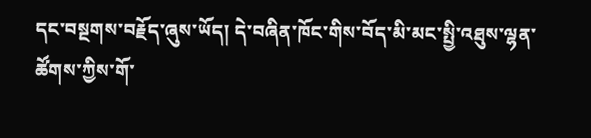དང་བསྔགས་བརྗོད་ཞུས་ཡོད། དེ་བཞིན་ཁོང་གིས་བོད་མི་མང་སྤྱི་འཐུས་ལྷན་ཚོགས་ཀྱིས་གོ་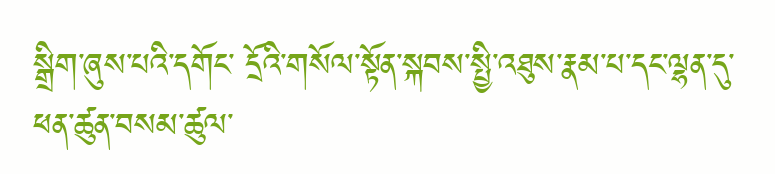སྒྲིག་ཞུས་པའི་དགོང་ དྲོའི་གསོལ་སྟོན་སྐབས་སྤྱི་འཐུས་རྣམ་པ་དང་ལྷན་དུ་ཕན་ཚུན་བསམ་ཚུལ་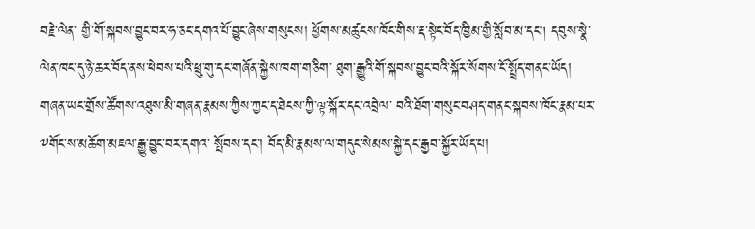བརྗེ་ལེན་ གྱི་གོ་སྐབས་བྱུང་བར་ཧ་ཅང་དགའ་པོ་བྱུང་ཞེས་གསུངས། ཕྱོགས་མཚུངས་ཁོང་གིས་རྡ་སྟེང་བོད་ཁྱིམ་གྱི་སློབ་མ་དང། དབུས་སྣེ་ལེན་ཁང་དུ་ཉེ་ཆར་བོད་ནས་ཕེབས་པའི་ཕྲུ་གུ་དང་གཞོན་སྐྱེས་ཁག་གཅིག་ ཐུག་རྒྱུའི་གོ་སྐབས་བྱུང་བའི་སྐོར་སོགས་ངོ་སྤྲོད་གནང་ཡོད།     གཞན་ཡང་གྲོས་ཚོགས་འཐུས་མི་གཞན་རྣམས་ཀྱིས་ཀྱང་ད་ཐེངས་ཀྱི་ལྟ་སྐོར་དང་འབྲེལ་ བའི་ཐོག་གསུང་བཤད་གནང་སྐབས་ཁོང་རྣམ་པར་༸གོང་ས་མཆོག་མཇལ་རྒྱུ་བྱུང་བར་དགའ་ སྤོབས་དང་། བོད་མི་རྣམས་ལ་གདུང་སེམས་སྐྱེ་དང་རྒྱབ་སྐྱོར་ཡོད་པ།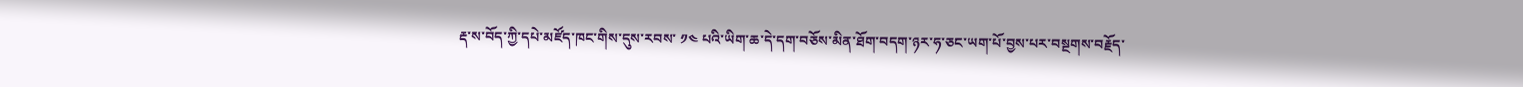རྡ་ས་བོད་ཀྱི་དཔེ་མཛོད་ཁང་གིས་དུས་རབས་ ༡༤ པའི་ཡིག་ཆ་དེ་དག་བཅོས་མིན་ཐོག་བདག་ཉར་ཧ་ཅང་ཡག་པོ་བྱས་པར་བསྔགས་བརྗོད་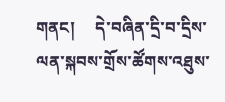གནང།     དེ་བཞིན་དྲི་བ་དྲིས་ལན་སྐབས་གྲོས་ཚོགས་འཐུས་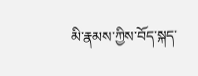མི་རྣམས་ཀྱིས་བོད་སྐད་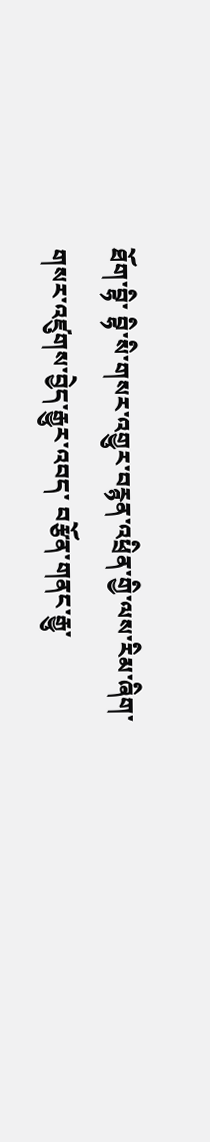ཐོག་བྷི་ བྷི་སི་གསར་འགྱུར་བརྙན་འཕྲིན་གྱི་ལས་རིམ་ཞིག་གསར་འཛུགས་བྱེད་རྒྱུར་འབད་ བརྩོན་གནང་རྒྱུ་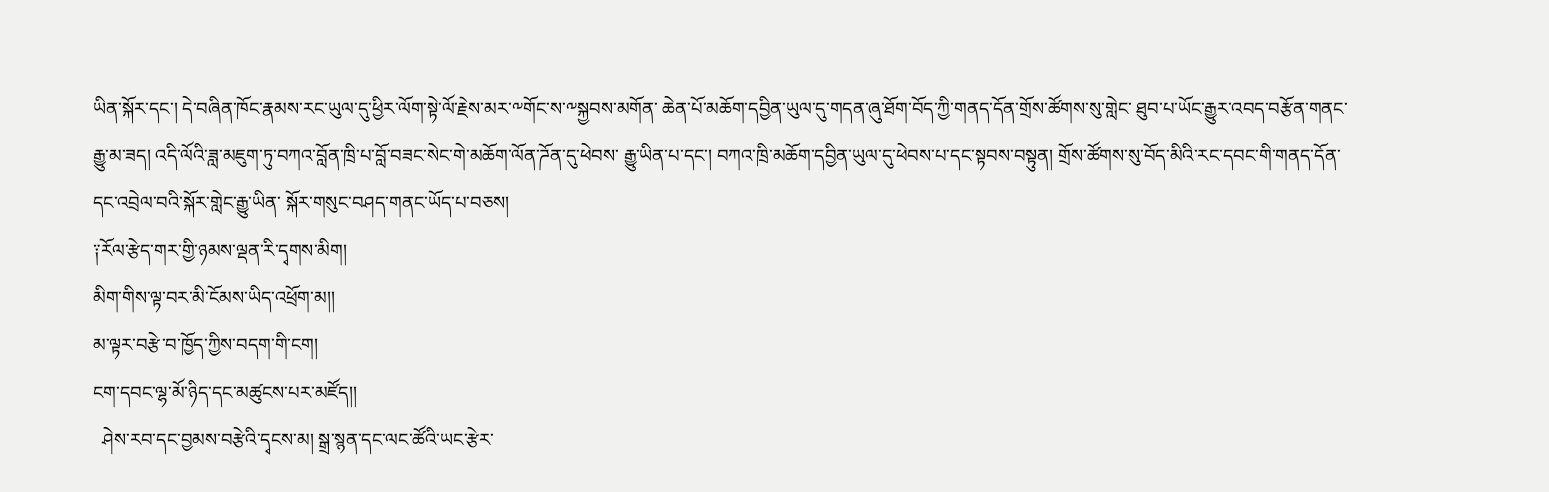ཡིན་སྐོར་དང་། དེ་བཞིན་ཁོང་རྣམས་རང་ཡུལ་དུ་ཕྱིར་ལོག་སྟེ་ལོ་རྗེས་མར་༸གོང་ས་༸སྐྱབས་མགོན་ ཆེན་པོ་མཆོག་དབྱིན་ཡུལ་དུ་གདན་ཞུ་ཐོག་བོད་ཀྱི་གནད་དོན་གྲོས་ཚོགས་སུ་གླེང་ ཐུབ་པ་ཡོང་རྒྱུར་འབད་བརྩོན་གནང་རྒྱུ་མ་ཟད། འདི་ལོའི་ཟླ་མཇུག་ཏུ་བཀའ་བློན་ཁྲི་པ་བློ་བཟང་སེང་གེ་མཆོག་ལོན་ཌོན་དུ་ཕེབས་ རྒྱུ་ཡིན་པ་དང་། བཀའ་ཁྲི་མཆོག་དབྱིན་ཡུལ་དུ་ཕེབས་པ་དང་སྟབས་བསྟུན། གྲོས་ཚོགས་སུ་བོད་མིའི་རང་དབང་གི་གནད་དོན་དང་འབྲེལ་བའི་སྐོར་གླེང་རྒྱུ་ཡིན་ སྐོར་གསུང་བཤད་གནང་ཡོད་པ་བཅས།
༑རོལ་རྩེད་གར་གྱི་ཉམས་ལྡན་རི་དྭགས་མིག།
མིག་གིས་ལྟ་བར་མི་ངོམས་ཡིད་འཕྲོག་མ།།
མ་ལྟར་བརྩེ་བ་ཁྱོད་ཀྱིས་བདག་གི་ངག།
ངག་དབང་ལྷ་མོ་ཉིད་དང་མཚུངས་པར་མཛོད།།
  ཤེས་རབ་དང་བྱམས་བརྩེའི་དྭངས་མ། སྒྲ་སྙན་དང་ལང་ཚོའི་ཡང་རྩེར་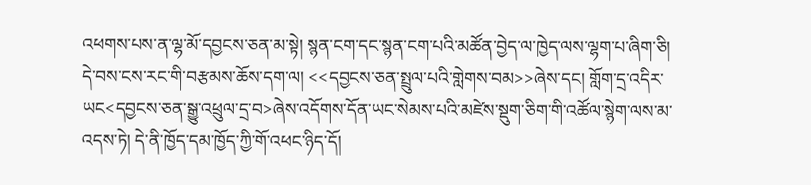འཕགས་པས་ན་ལྷ་མོ་དབྱངས་ཅན་མ་སྟེ། སྙན་ངག་དང་སྙན་ངག་པའི་མཚོན་བྱེད་ལ་ཁྱེད་ལས་ལྷག་པ་ཞིག་ཅི། དེ་བས་ངས་རང་གི་བརྩམས་ཆོས་དག་ལ། <<དབྱངས་ཅན་སྤྲུལ་པའི་གླེགས་བམ>>ཞེས་དང། གློག་དྲ་འདིར་ཡང<དབྱངས་ཅན་སྒྱུ་འཕྲུལ་དྲ་བ>ཞེས་འདོགས་དོན་ཡང་སེམས་པའི་མཛེས་སྡུག་ཅིག་གི་འཚོལ་སྙེག་ལས་མ་འདས་ཏེ། དེ་ནི་ཁྱོད་དམ་ཁྱོད་ཀྱི་གོ་འཕང་ཉིད་དོ།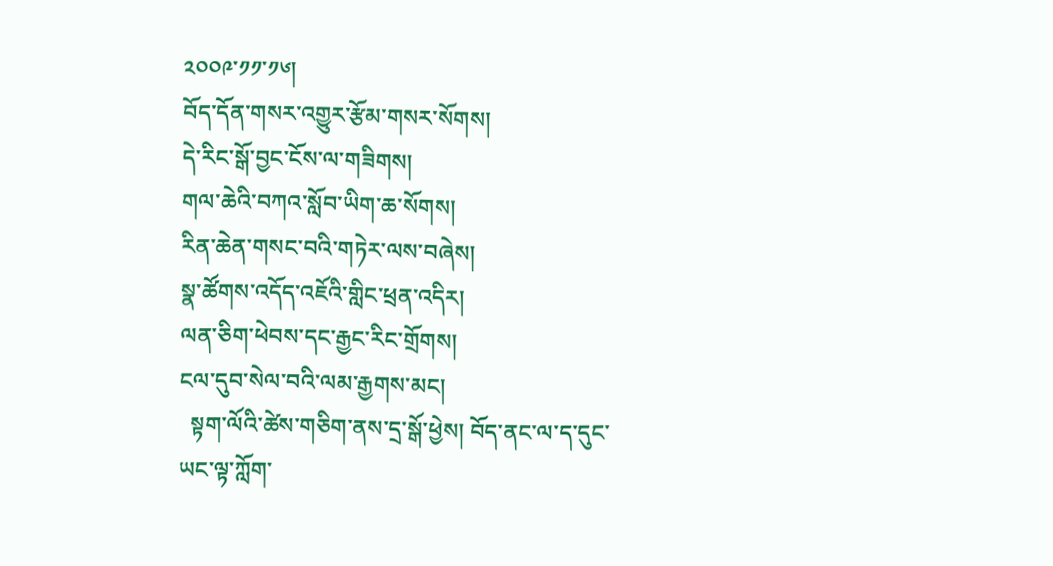༢༠༠༩་༡༡་༡༦།
བོད་དོན་གསར་འགྱུར་རྩོམ་གསར་སོགས།
དེ་རིང་སྒོ་བྱང་ངོས་ལ་གཟིགས།
གལ་ཆེའི་བཀའ་སློབ་ཡིག་ཆ་སོགས།
རིན་ཆེན་གསང་བའི་གཏེར་ལས་བཞེས།
སྣ་ཚོགས་འདོད་འཇོའི་གླིང་ཕྲན་འདིར།
ལན་ཅིག་ཕེབས་དང་རྒྱང་རིང་གྲོགས།
ངལ་དུབ་སེལ་བའི་ལམ་རྒྱགས་མང།
  སྟག་ལོའི་ཚེས་གཅིག་ནས་དྲ་སྒོ་ཕྱེས། བོད་ནང་ལ་ད་དུང་ཡང་ལྟ་ཀློག་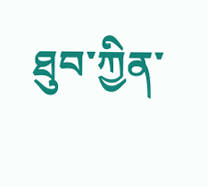ཐུབ་ཀྱིན་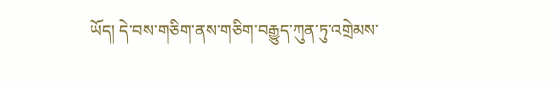ཡོད། དེ་བས་གཅིག་ནས་གཅིག་བརྒྱུད་ཀུན་ཏུ་འགྲེམས་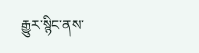རྒྱུར་སྙིང་ནས་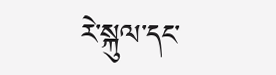རེ་སྐུལ་དང་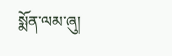སྨོན་ལམ་ཞུ།